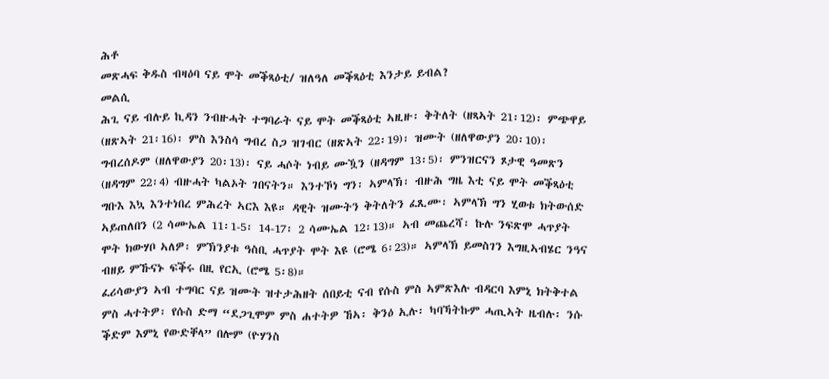ሕቶ
መጽሓፍ ቅዱስ ብዛዕባ ናይ ሞት መቕጻዕቲ/ ዝለዓለ መቕጻዕቲ እንታይ ይብል?
መልሲ
ሕጊ ናይ ብሉይ ኪዳን ንብዙሓት ተግባራት ናይ ሞት መቕጻዕቲ ኣዚዙ፡ ቅትለት (ዘጻኣት 21፡12)፡ ምጭዋይ (ዘጽኣት 21፡16)፡ ምስ እንስሳ ግብረ ስጋ ዝገብር (ዘጽኣት 22፡19)፡ ዝሙት (ዘለዋውያን 20፡10)፡ ግብረሰዶም (ዘለዋውያን 20፡13)፡ ናይ ሓሶት ነብይ ሙዃን (ዘዳግም 13፡5)፡ ምንዝርናን ጾታዊ ዓመጽን (ዘዳግም 22፡4) ብዙሓት ካልኦት ገበናትን። እንተኾነ ግን፡ ኣምላኽ፡ ብዙሕ ግዜ እቲ ናይ ሞት መቕጻዕቲ ግቡእ እኳ እንተነበረ ምሕረት ኣርእ እዩ። ዳዊት ዝሙትን ቅትለትን ፈጺሙ፡ ኣምላኽ ግን ሂወቱ ክትውሰድ ኣይጠለበን (2 ሳሙኤል 11፡1-5፡ 14-17፡ 2 ሳሙኤል 12፡13)። ኣብ መጨረሻ፡ ኩሉ ንፍጽሞ ሓጥያት ሞት ክውሃቦ ኣለዎ፡ ምኽንያቱ ዓስቢ ሓጥያት ሞት እዩ (ሮሜ 6፡23)። ኣምላኽ ይመስገን እግዚኣብሄር ንዓና ብዘይ ምኹናኑ ፍቕሩ በዚ የርኢ (ሮሜ 5፡8)።
ፈሪሳውያን ኣብ ተግባር ናይ ዝሙት ዝተታሕዘት ሰበይቲ ናብ የሱስ ምስ ኣምጽእሉ ብዳርባ እምኒ ክትቅተል ምስ ሓተትዎ፡ የሱስ ድማ “ደጋጊሞም ምስ ሐተትዎ ኸኣ፡ ቅንዕ ኢሉ፡ ካባኻትኩም ሓጢኣት ዜብሉ፡ ንሱ ቕድም እምኒ የውድቐላ” በሎም (ዮሃንስ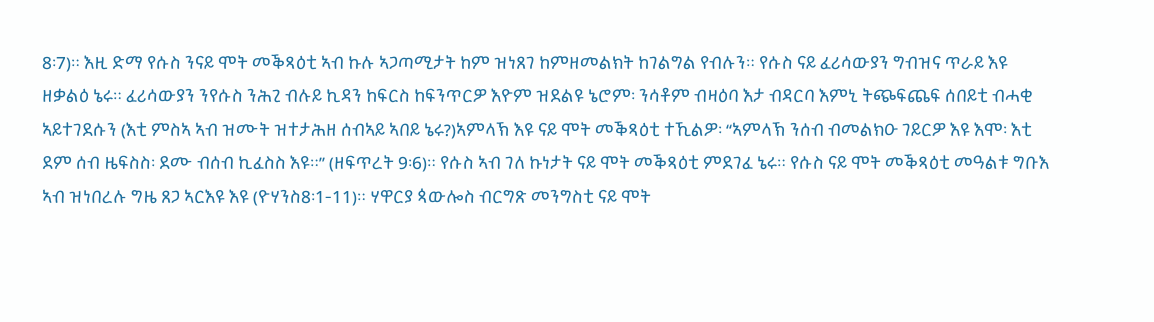8፡7)። እዚ ድማ የሱስ ንናይ ሞት መቕጻዕቲ ኣብ ኩሉ ኣጋጣሚታት ከም ዝነጸገ ከምዘመልክት ከገልግል የብሉን። የሱስ ናይ ፈሪሳውያን ግብዝና ጥራይ እዩ ዘቃልዕ ኔሩ። ፈሪሳውያን ንየሱስ ንሕጊ ብሉይ ኪዳን ከፍርስ ከፍንጥርዎ እዮም ዝደልዩ ኔሮም፡ ንሳቶም ብዛዕባ እታ ብዳርባ እምኒ ትጭፍጨፍ ሰበይቲ ብሓቂ ኣይተገደሱን (እቲ ምስኣ ኣብ ዝሙት ዝተታሕዘ ሰብኣይ ኣበይ ኔሩ?)ኣምላኽ እዩ ናይ ሞት መቕጻዕቲ ተኺልዎ፡ “ኣምላኽ ንሰብ ብመልክዑ ገይርዎ እዩ እሞ፡ እቲ ደም ሰብ ዜፍስስ፡ ደሙ ብሰብ ኪፈስስ እዩ።” (ዘፍጥረት 9፡6)። የሱስ ኣብ ገለ ኩነታት ናይ ሞት መቕጻዕቲ ምደገፈ ኔሩ። የሱስ ናይ ሞት መቕጻዕቲ መዓልቱ ግቡእ ኣብ ዝነበረሉ ግዜ ጸጋ ኣርእዩ እዩ (ዮሃንስ8፡1-11)። ሃዋርያ ጳውሎስ ብርግጽ መንግስቲ ናይ ሞት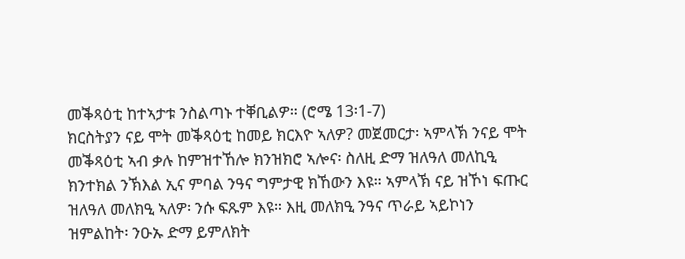መቕጻዕቲ ከተኣታቱ ንስልጣኑ ተቐቢልዎ። (ሮሜ 13፡1-7)
ክርስትያን ናይ ሞት መቕጻዕቲ ከመይ ክርእዮ ኣለዎ? መጀመርታ፡ ኣምላኽ ንናይ ሞት መቕጻዕቲ ኣብ ቃሉ ከምዝተኸሎ ክንዝክሮ ኣሎና፡ ስለዚ ድማ ዝለዓለ መለኪዒ ክንተክል ንኽእል ኢና ምባል ንዓና ግምታዊ ክኸውን እዩ። ኣምላኽ ናይ ዝኾነ ፍጡር ዝለዓለ መለክዒ ኣለዎ፡ ንሱ ፍጹም እዩ። እዚ መለክዒ ንዓና ጥራይ ኣይኮነን ዝምልከት፡ ንዑኡ ድማ ይምለክት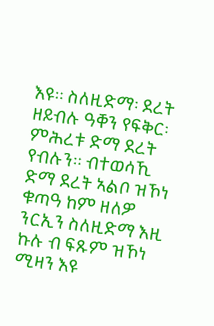እዩ። ስለዚድማ፡ ደረት ዘይብሉ ዓቐን የፍቅር፡ ምሕረቱ ድማ ደረት የብሉን። ብተወሳኺ ድማ ደረት ኣልቦ ዝኾነ ቁጣዓ ከም ዘለዎ ንርኢን ስለዚድማ እዚ ኩሉ ብ ፍጹም ዝኾነ ሚዛን እዩ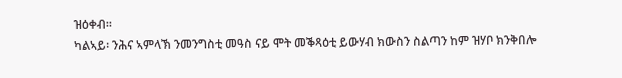ዝዕቀብ።
ካልኣይ፡ ንሕና ኣምላኽ ንመንግስቲ መዓስ ናይ ሞት መቕጻዕቲ ይውሃብ ክውስን ስልጣን ከም ዝሃቦ ክንቅበሎ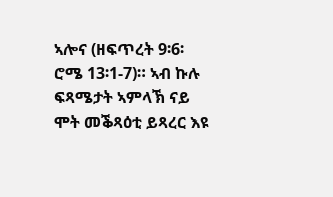ኣሎና (ዘፍጥረት 9፡6፡ ሮሜ 13፡1-7)። ኣብ ኩሉ ፍጻሜታት ኣምላኽ ናይ ሞት መቕጻዕቲ ይጻረር እዩ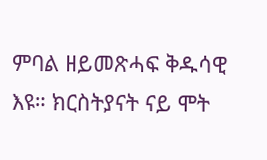ምባል ዘይመጽሓፍ ቅዱሳዊ እዩ። ክርስትያናት ናይ ሞት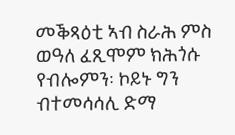መቕጻዕቲ ኣብ ስራሕ ምስ ወዓለ ፈጺሞም ክሕጎሱ የብሎምን፡ ኮይኑ ግን ብተመሳሳሊ ድማ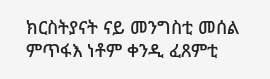ክርስትያናት ናይ መንግስቲ መሰል ምጥፋእ ነቶም ቀንዲ ፈጸምቲ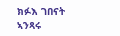ክፉእ ገበናት ኣንጻሩ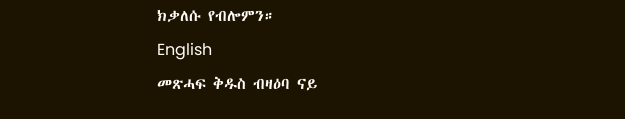ክቃለሱ የብሎምን።
English
መጽሓፍ ቅዱስ ብዛዕባ ናይ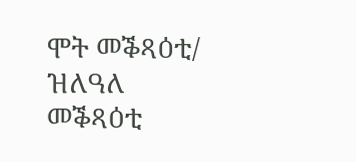ሞት መቕጻዕቲ/ ዝለዓለ መቕጻዕቲ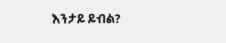እንታይ ይብል?